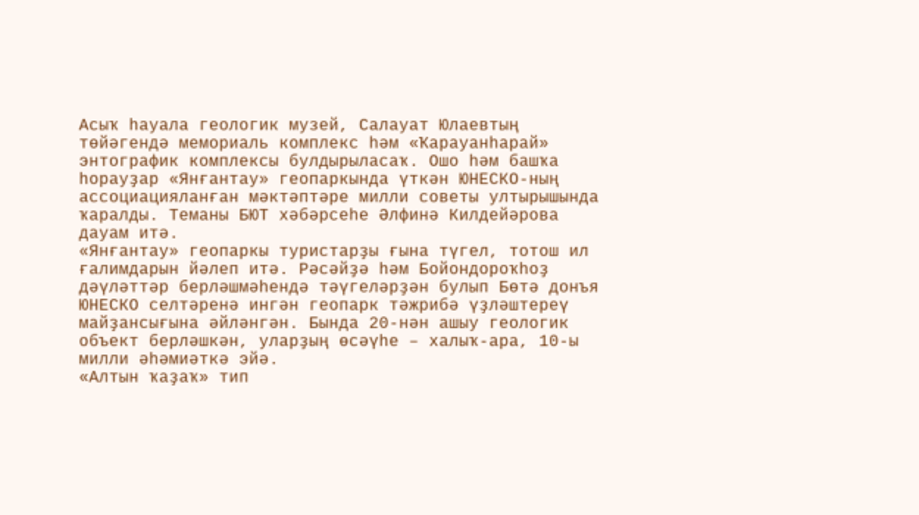Асыҡ һауала геологик музей, Салауат Юлаевтың төйәгендә мемориаль комплекс һәм «Ҡарауанһарай» энтографик комплексы булдырыласаҡ. Ошо һәм башҡа һорауҙар «Янғантау» геопаркында үткән ЮНЕСКО-ның ассоциацияланған мәктәптәре милли советы ултырышында ҡаралды. Теманы БЮТ хәбәрсеһе Әлфинә Килдейәрова дауам итә.
«Янғантау» геопаркы туристарҙы ғына түгел, тотош ил ғалимдарын йәлеп итә. Рәсәйҙә һәм Бойондороҡһоҙ дәүләттәр берләшмәһендә тәүгеләрҙән булып Бөтә донъя ЮНЕСКО селтәренә ингән геопарк тәжрибә үҙләштереү майҙансығына әйләнгән. Бында 20-нән ашыу геологик объект берләшкән, уларҙың өсәүһе – халыҡ-ара, 10-ы милли әһәмиәткә эйә.
«Алтын ҡаҙаҡ» тип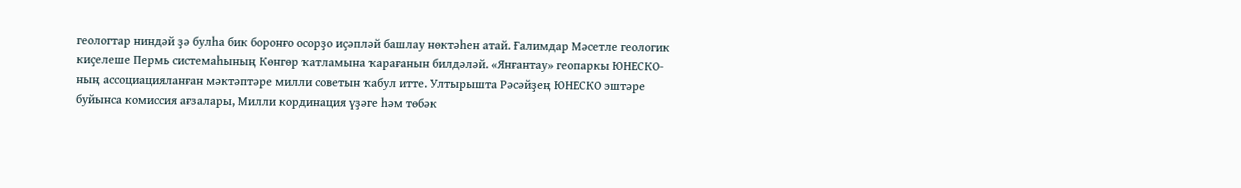геологтар ниндәй ҙә булһа бик боронғо осорҙо иҫәпләй башлау нөктәһен атай. Ғалимдар Мәсетле геологик киҫелеше Пермь системаһының Көнгөр ҡатламына ҡарағанын билдәләй. «Янғантау» геопаркы ЮНЕСКО-ның ассоциацияланған мәктәптәре милли советын ҡабул итте. Ултырышта Рәсәйҙең ЮНЕСКО эштәре буйынса комиссия ағзалары, Милли кординация үҙәге һәм төбәк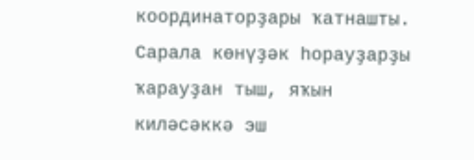координаторҙары ҡатнашты. Сарала көнүҙәк һорауҙарҙы ҡарауҙан тыш, яҡын киләсәккә эш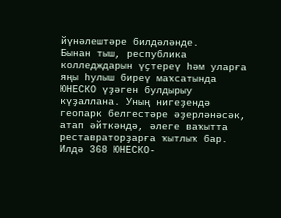йүнәлештәре билдәләнде.
Бынан тыш, республика колледждарын үҫтереү һәм уларға яңы һулыш биреү маҡсатында ЮНЕСКО үҙәген булдырыу күҙаллана. Уның нигеҙендә геопарк белгестәре әҙерләнәсәк, атап әйткәндә, әлеге ваҡытта реставраторҙарға ҡытлыҡ бар.
Илдә 368 ЮНЕСКО-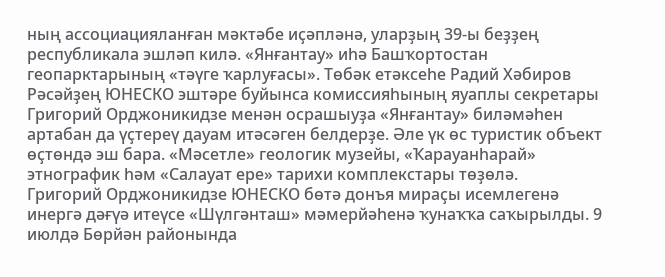ның ассоциацияланған мәктәбе иҫәпләнә, уларҙың 39-ы беҙҙең республикала эшләп килә. «Янғантау» иһә Башҡортостан геопарктарының «тәүге ҡарлуғасы». Төбәк етәксеһе Радий Хәбиров Рәсәйҙең ЮНЕСКО эштәре буйынса комиссияһының яуаплы секретары Григорий Орджоникидзе менән осрашыуҙа «Янғантау» биләмәһен артабан да үҫтереү дауам итәсәген белдерҙе. Әле үк өс туристик объект өҫтөндә эш бара. «Мәсетле» геологик музейы, «Ҡарауанһарай» этнографик һәм «Салауат ере» тарихи комплекстары төҙөлә.
Григорий Орджоникидзе ЮНЕСКО бөтә донъя мираҫы исемлегенә инергә дәғүә итеүсе «Шүлгәнташ» мәмерйәһенә ҡунаҡҡа саҡырылды. 9 июлдә Бөрйән районында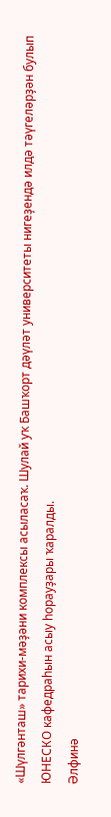«Шүлгәнташ» тарихи-мәҙәни комплексы асыласаҡ. Шулай уҡ Башҡорт дәүләт университеты нигеҙендә илдә тәүгеләрҙән булып ЮНЕСКО кафедраһын асыу һорауҙары ҡаралды.
Әлфинә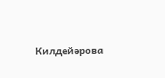Килдейәрова